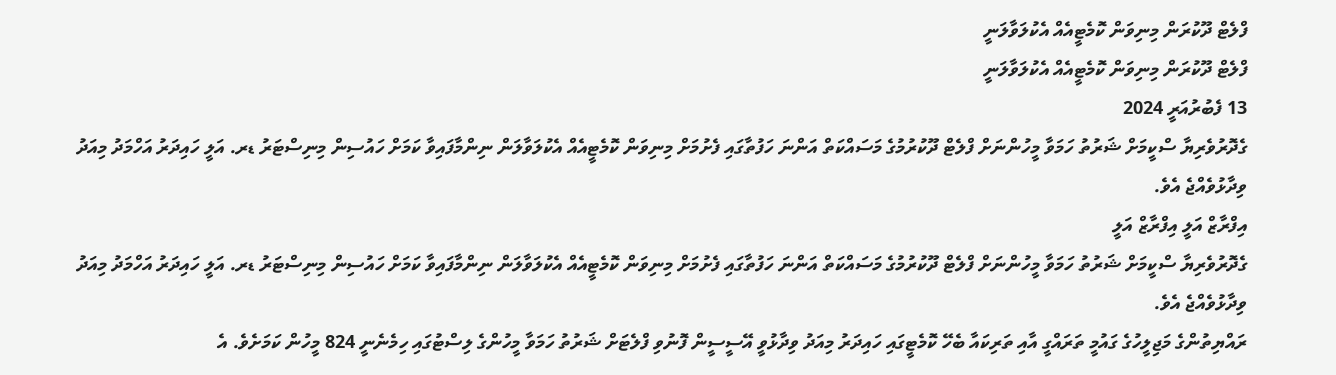ފްލެޓް ދޫކުރަން މިނިވަން ކޮމެޓީއެއް އެކުލަވާލަނީ
ފްލެޓް ދޫކުރަން މިނިވަން ކޮމެޓީއެއް އެކުލަވާލަނީ
13 ފެބުރުއަރީ 2024
ގެދޮރުވެރިޔާ ސްކީމަށް ޝަރުތު ހަމަވާ މީހުންނަށް ފްލެޓް ދޫކުރުމުގެ މަސައްކަތް އަންނަ ހަފުތާގައި ފެށުމަށް މިނިވަން ކޮމެޓީއެއް އެކުލަވާލަން ނިންމާފައިވާ ކަމަށް ހައުސިން މިނިސްޓަރު ޑރ. އަލީ ހައިދަރު އަހްމަދު މިއަދު ވިދާޅުވެއްޖެ އެވެ.
އިފްރާޒް އަލީ އިފްރާޒް އަލީ
ގެދޮރުވެރިޔާ ސްކީމަށް ޝަރުތު ހަމަވާ މީހުންނަށް ފްލެޓް ދޫކުރުމުގެ މަސައްކަތް އަންނަ ހަފުތާގައި ފެށުމަށް މިނިވަން ކޮމެޓީއެއް އެކުލަވާލަން ނިންމާފައިވާ ކަމަށް ހައުސިން މިނިސްޓަރު ޑރ. އަލީ ހައިދަރު އަހްމަދު މިއަދު ވިދާޅުވެއްޖެ އެވެ.
ރައްޔިތުންގެ މަޖިލީހުގެ ގައުމީ ތަރައްގީ އާއި ތަރިކައާ ބެހޭ ކޮމެޓީގައި ހައިދަރު މިއަދު ވިދާޅުވީ އޭސީސީން ފޮނުވި ފްލެޓަށް ޝަރުތު ހަމަވާ މީހުންގެ ލިސްޓުގައި ހިމެނެނީ 824 މީހުން ކަމަށެވެ. އެ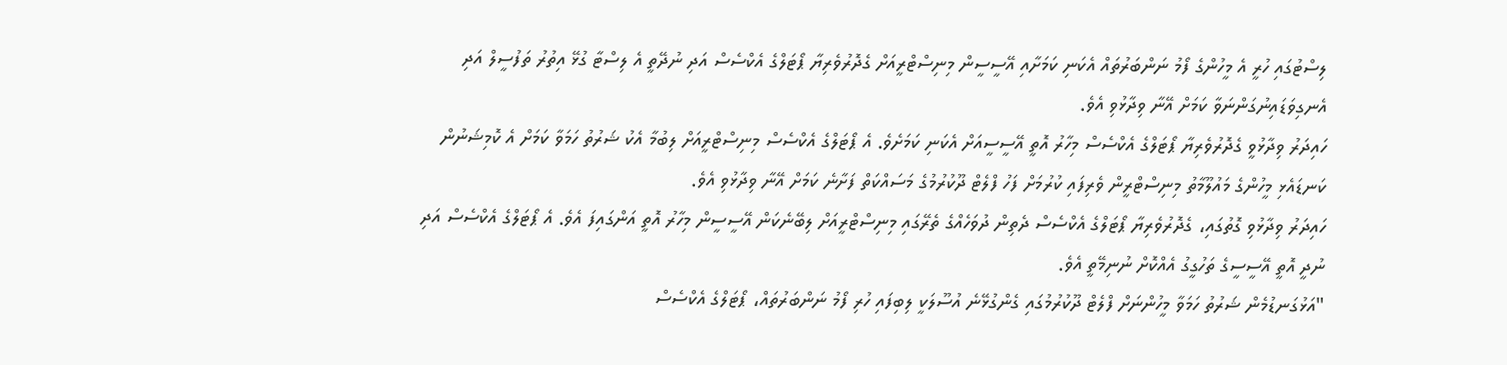ލިސްޓުގައި ހުރީ އެ މީހުންގެ ފޯމު ނަންބަރުތައް އެކަނި ކަމަށާއި އޭސީސީން މިނިސްޓްރީއަށް ގެދޮރުވެރިޔާ ޕޯޓަލްގެ އެކްސެސް އަދި ނުދޭތީ އެ ލިސްޓާ ގުޅޭ އިތުރު ތަފުސީލް އަދި އެނގިވަޑައިނުގަންނަވާ ކަމަށް އޭނާ ވިދާޅުވި އެވެ.
ހައިދަރު ވިދާޅުވީ ގެދޮރުވެރިޔާ ޕޯޓަލްގެ އެކްސެސް މިހާރު އޮތީ އޭސީސީއަށް އެކަނި ކަމަށެވެ. އެ ޕޯޓަލްގެ އެކްސެސް މިނިސްޓްރީއަށް ލިބުމާ އެކު ޝަރުތު ހަމަވާ ކަމަށް އެ ކޮމިޝަނުން ކަނޑައެޅި މީހުންގެ މައުލޫމާތު މިނިސްޓްރީން ވެރިފައި ކުރުމަށް ފަހު ފްލެޓް ދޫކުރުމުގެ މަސައްކަތް ފަށާނެ ކަމަށް އޭނާ ވިދާޅުވި އެވެ.
ހައިދަރު ވިދާޅުވި ގޮތުގައި، ގެދޮރުވެރިޔާ ޕޯޓަލްގެ އެކްސެސް ދެތިން ދުވަހެއްގެ ތެރޭގައި މިނިސްޓްރީއަށް ލިބޭނެކަން އޭސީސީން މިހާރު އޮތީ އަންގައިފަ އެވެ. އެ ޕޯޓަލްގެ އެކްސެސް އަދި ނުދީ އޮތީ އޭސީސީގެ ތަހުގީގު އެއްކޮށް ނުނިމޭތީ އެވެ.
"އަޅުގަނޑުމެން ޝަރުތު ހަމަވާ މީހުންނަށް ފްލެޓް ދޫކުރުމުގައި ގެންގުޅޭނެ އުސޫލަކީ ލިބިފައި ހުރި ފޯމު ނަންބަރުތައް، ޕޯޓަލްގެ އެކްސެސް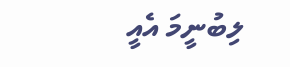ލިބުނީމަ އެއީ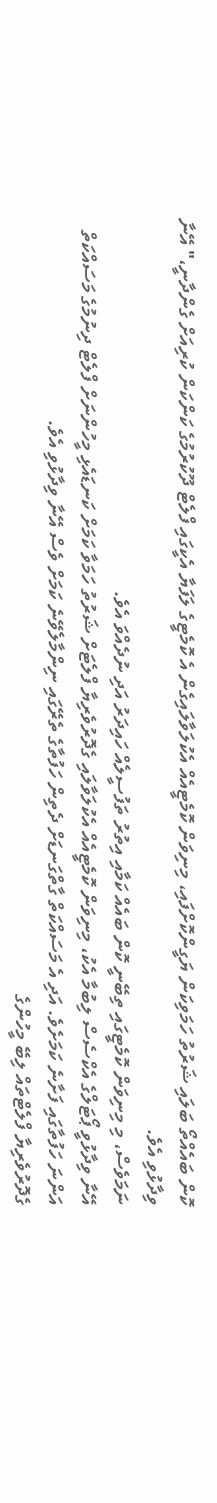ކޮން ބައެއްތޯ ބަލައި ޝަރުތު ހަމަވިކަން ޔަގީންކޮށްފައި، މިނިވަން ކޮމެޓީއެއް އެކުލަވާލައިގެން އެ ކޮމެޓީގެ ލަފަޔާ އެކީގައި ފްލެޓް ދޫކުރުމުގެ ކަންކަން ކުރިއަށް ގެންދާނީ،" އޭނާ ވިދާޅުވި އެވެ.
ނަމަވެސް، މި މިނިވަން ކޮމެޓީގައި ތިބޭނީ ކޮން ބައެއް ކަމާއި އިތުރު ތަފުސީލެއް ހައިދަރު އަދި ނުދެއްވަ އެވެ.
އޭނާ ވިދާޅުވީ ޕޯޓަލްގެ އެކްސެސް ލިބުމާ އެކު، މިނިވަން ކޮމެޓީއެއް އެކުލަވާލައި ގެދޮރުވެރިޔާ ފްލެޓަށް ޝަރުތު ހަމަވާ ކަމަށް ކަނޑައެޅި މީހުންނަށް ފްލެޓް ދިނުމުގެ މަސައްކަތް އަންނަ ހަފުތާގައި ފަށާނެ ކަމަށެވެ. އަދި އެ މަސައްކަތް ގާތްގަނޑަށް ދެތިން ހަފުތާގެ ތެރޭގައި ނިންމާލެވޭނެ ކަމަށް ވެސް އޭނާ ވިދާޅުވި އެވެ.
ގެދޮރުވެރިޔާ ފްލެޓްތައް ލިބޭ މީހުންގެ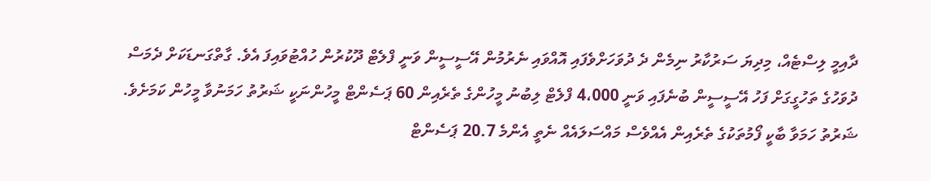ދާއިމީ ލިސްޓެއް، މިދިޔަ ސަރުކާރު ނިމެން ދެ ދުވަހަށްވެފައި އޮއްވައި ނެރުމުން އޭސީސީން ވަނީ ފްލެޓް ދޫކުރުން ހުއްޓުވައިފަ އެވެ. ގާތްގަނޑަކަށް ދެމަސް ދުވަހުގެ ތަހުގީގަށް ފަހު އޭސީސީން ބުނެފައި ވަނީ 4،000 ފްލެޓް ލިބުނު މީހުންގެ ތެރެއިން 60 ޕަސެންޓް މީހުންނަކީ ޝަރުތު ހަމަނުވާ މީހުން ކަމަށެވެ. ޝަރުތު ހަމަވާ ބާކީ ފޯމުތަކުގެ ތެރެއިން އެއްވެސް މައްސަލައެއް ނެތީ އެންމެ 20.7 ޕަސެންޓް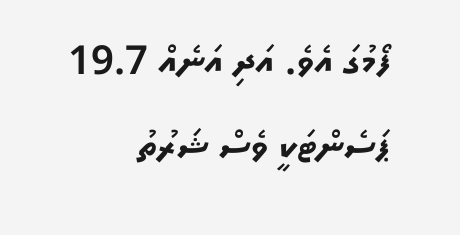ފޯމުގަ އެވެ. އަދި އަނެއް 19.7 ޕަސެންޓަކީ ވެސް ޝަރުތު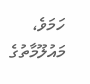ހަމަވެ، މައުލޫމާތުގެ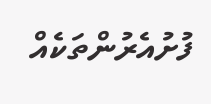ފުށުއެރުންތަކެއް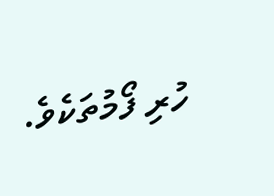ހުރި ފޯމުތަކެވެ.